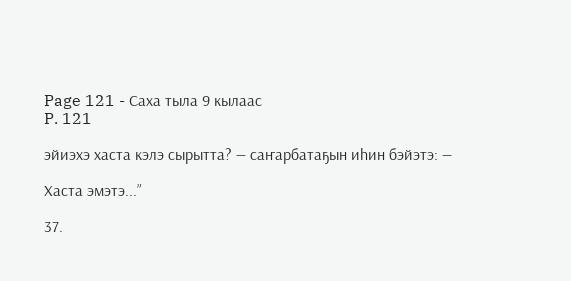Page 121 - Саха тыла 9 кылаас
P. 121

эйиэхэ хаста кэлэ сырытта? — саҥарбатаҕын иһин бэйэтэ: —

Хаста эмэтэ...”

37.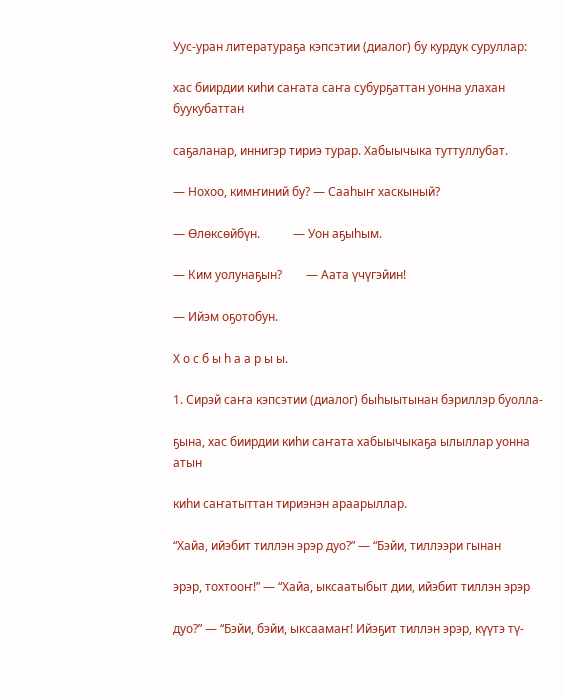Уус-уран литератураҕа кэпсэтии (диалог) бу курдук суруллар:

хас биирдии киһи саҥата саҥа субурҕаттан уонна улахан буукубаттан

саҕаланар, иннигэр тириэ турар. Хабыычыка туттуллубат.

— Нохоо, кимҥиний бу? — Сааһыҥ хаскыный?

— Өлөксөйбүн.           — Уон аҕыһым.

— Ким уолунаҕын?        — Аата үчүгэйин!

— Ийэм оҕотобун.

Х о с б ы һ а а р ы ы.

1. Сирэй саҥа кэпсэтии (диалог) быһыытынан бэриллэр буолла-

ҕына, хас биирдии киһи саҥата хабыычыкаҕа ылыллар уонна атын

киһи саҥатыттан тириэнэн араарыллар.

“Хайа, ийэбит тиллэн эрэр дуо?” — “Бэйи, тиллээри гынан

эрэр, тохтооҥ!” — “Хайа, ыксаатыбыт дии, ийэбит тиллэн эрэр

дуо?” — “Бэйи, бэйи, ыксаамаҥ! Ийэҕит тиллэн эрэр, күүтэ тү-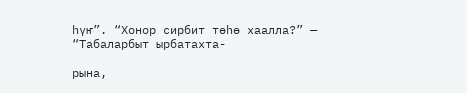һүҥ”. “Хонор сирбит төһө хаалла?” — “Табаларбыт ырбатахта-

рына,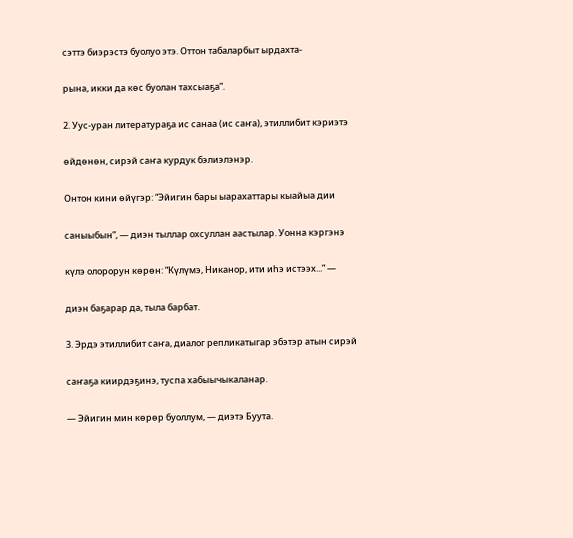сэттэ биэрэстэ буолуо этэ. Оттон табаларбыт ырдахта-

рына, икки да көс буолан тахсыаҕа”.

2. Уус-уран литератураҕа ис санаа (ис саҥа), этиллибит кэриэтэ

өйдөнөн, сирэй саҥа курдук бэлиэлэнэр.

Онтон кини өйүгэр: “Эйигин бары ыарахаттары кыайыа дии

саныыбын”, — диэн тыллар охсуллан аастылар. Уонна кэргэнэ

күлэ олорорун көрөн: “Күлүмэ, Никанор, ити иһэ истээх...” —

диэн баҕарар да, тыла барбат.

3. Эрдэ этиллибит саҥа, диалог репликатыгар эбэтэр атын сирэй

саҥаҕа киирдэҕинэ, туспа хабыычыкаланар.

— Эйигин мин көрөр буоллум, — диэтэ Буута.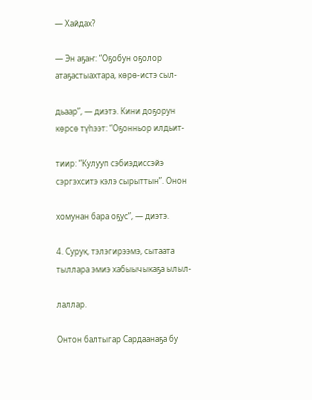— Хайдах?

— Эн аҕаҥ: “Оҕобун оҕолор атаҕастыахтара, көрө-истэ сыл-

дьаар”, — диэтэ. Кини доҕорун көрсө түһээт: “Оҕонньор илдьит-

тиир: “Кулууп сэбиэдиссэйэ сэргэхситэ кэлэ сырыттын”. Онон

хомунан бара оҕус”, — диэтэ.

4. Сурук, тэлэгирээмэ, сытаата тыллара эмиэ хабыычыкаҕа ылыл-

лаллар.

Онтон балтыгар Сардаанаҕа бу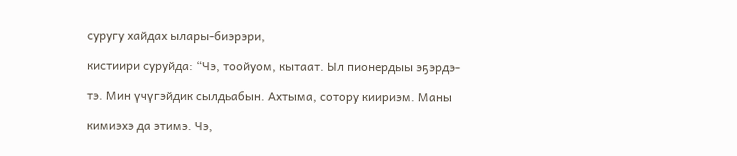суругу хайдах ылары-биэрэри,

кистиири суруйда: “Чэ, тоойуом, кытаат. Ыл пионердыы эҕэрдэ-

тэ. Мин үчүгэйдик сылдьабын. Ахтыма, сотору киириэм. Маны

кимиэхэ да этимэ. Чэ,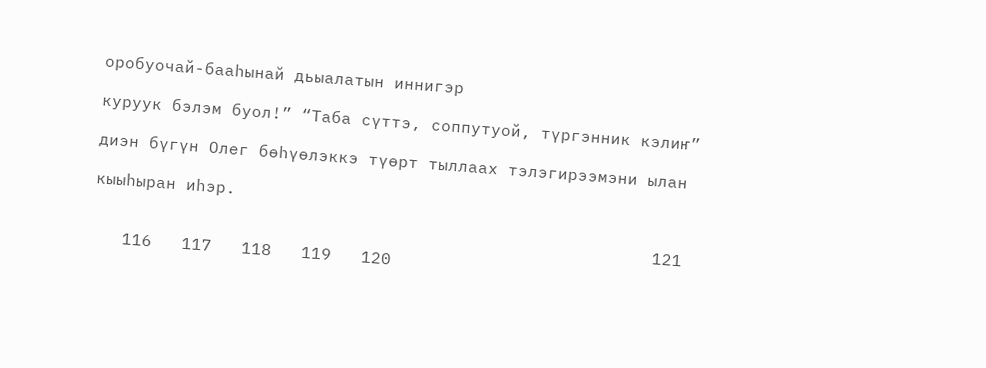оробуочай-бааһынай дьыалатын иннигэр

куруук бэлэм буол!” “Таба сүттэ, соппутуой, түргэнник кэлиҥ”

диэн бүгүн Олег бөһүөлэккэ түөрт тыллаах тэлэгирээмэни ылан

кыыһыран иһэр.

                                                        121
   116   117   118   119   120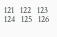121   122   123   124   125   126